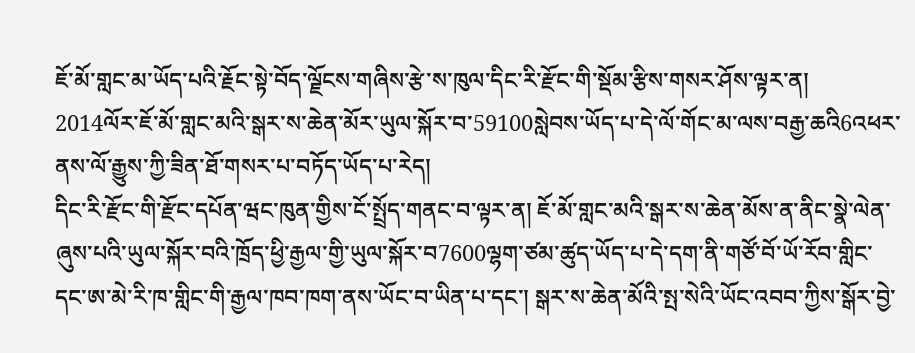ཇོ་མོ་གླང་མ་ཡོད་པའི་རྗོང་སྟེ་བོད་ལྗོངས་གཞིས་རྩེ་ས་ཁུལ་དིང་རི་རྫོང་གི་སྡོམ་རྩིས་གསར་ཤོས་ལྟར་ན། 2014ལོར་ཇོ་མོ་གླང་མའི་སྒར་ས་ཆེན་མོར་ཡུལ་སྐོར་བ་59100སླེབས་ཡོད་པ་དེ་ལོ་གོང་མ་ལས་བརྒྱ་ཆའི6འཕར་ནས་ལོ་རྒྱུས་ཀྱི་ཟིན་ཐོ་གསར་པ་བཏོད་ཡོད་པ་རེད།
དིང་རི་རྫོང་གི་རྫོང་དཔོན་ཝང་ཁུན་གྱིས་ངོ་སྤྲོད་གནང་བ་ལྟར་ན། ཇོ་མོ་གླང་མའི་སྒར་ས་ཆེན་མོས་ན་ནིང་སྣེ་ལེན་ཞུས་པའི་ཡུལ་སྐོར་བའི་ཁྲོད་ཕྱི་རྒྱལ་གྱི་ཡུལ་སྐོར་བ7600ལྷག་ཙམ་ཚུད་ཡོད་པ་དེ་དག་ནི་གཙོ་བོ་ཡོ་རོབ་གླིང་དང་ཨ་མེ་རི་ཁ་གླིང་གི་རྒྱལ་ཁབ་ཁག་ནས་ཡོང་བ་ཡིན་པ་དང་། སྒར་ས་ཆེན་མོའི་སྤ་སེའི་ཡོང་འབབ་ཀྱིས་སྒོར་བྱེ་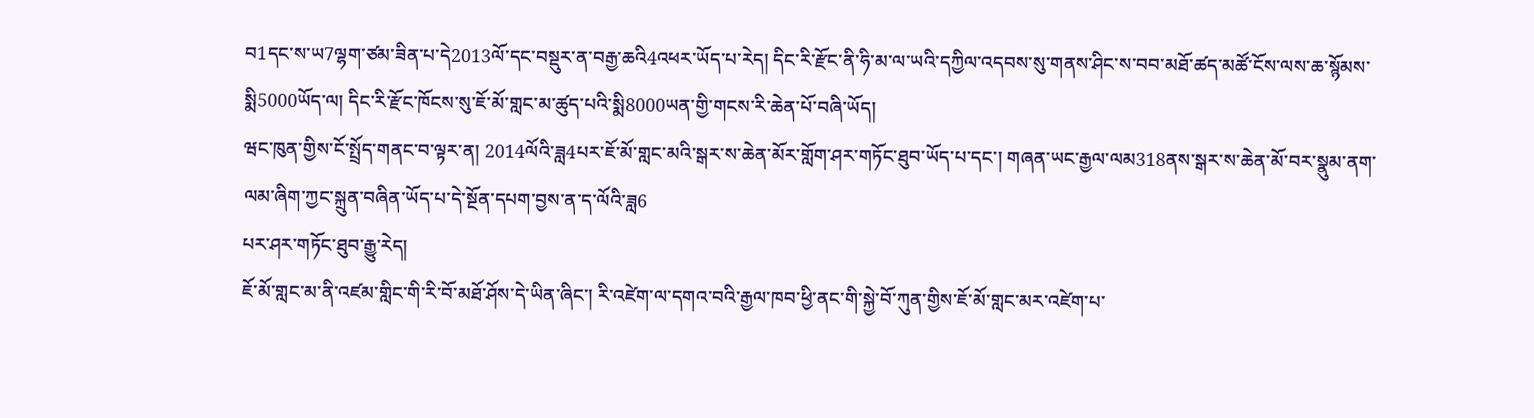བ1དང་ས་ཡ7ལྷག་ཙམ་ཟིན་པ་དེ2013ལོ་དང་བསྡུར་ན་བརྒྱ་ཆའི4འཕར་ཡོད་པ་རེད། དིང་རི་རྫོང་ནི་ཧི་མ་ལ་ཡའི་དཀྱིལ་འདབས་སུ་གནས་ཤིང་ས་བབ་མཐོ་ཚད་མཚོ་ངོས་ལས་ཆ་སྙོམས་སྨི5000ཡོད་ལ། དིང་རི་རྫོང་ཁོངས་སུ་ཇོ་མོ་གླང་མ་ཚུད་པའི་སྨི8000ཡན་གྱི་གངས་རི་ཆེན་པོ་བཞི་ཡོད།
ཝང་ཁུན་གྱིས་ངོ་སྤྲོད་གནང་བ་ལྟར་ན། 2014ལོའི་ཟླ4པར་ཇོ་མོ་གླང་མའི་སྒར་ས་ཆེན་མོར་གློག་ཤར་གཏོང་ཐུབ་ཡོད་པ་དང་། གཞན་ཡང་རྒྱལ་ལམ318ནས་སྒར་ས་ཆེན་མོ་བར་སྣུམ་ནག་ལམ་ཞིག་ཀྱང་སྐྲུན་བཞིན་ཡོད་པ་དེ་སྔོན་དཔག་བྱས་ན་ད་ལོའི་ཟླ6
པར་ཤར་གཏོང་ཐུབ་རྒྱུ་རེད།
ཇོ་མོ་གླང་མ་ནི་འཛམ་གླིང་གི་རི་བོ་མཐོ་ཤོས་དེ་ཡིན་ཞིང་། རི་འཛེག་ལ་དགའ་བའི་རྒྱལ་ཁབ་ཕྱི་ནང་གི་སྐྱེ་བོ་ཀུན་གྱིས་ཇོ་མོ་གླང་མར་འཛེག་པ་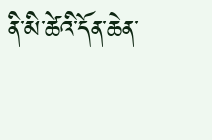ནི་མི་ཚེའི་དོན་ཆེན་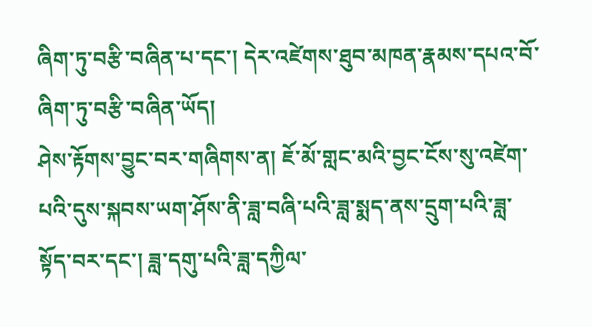ཞིག་ཏུ་བརྩི་བཞིན་པ་དང་། དེར་འཛེགས་ཐུབ་མཁན་རྣམས་དཔའ་བོ་ཞིག་ཏུ་བརྩི་བཞིན་ཡོད།
ཤེས་རྟོགས་བྱུང་བར་གཞིགས་ན། ཇོ་མོ་གླང་མའི་བྱང་ངོས་སུ་འཛེག་པའི་དུས་སྐབས་ཡག་ཤོས་ནི་ཟླ་བཞི་པའི་ཟླ་སྨད་ནས་དྲུག་པའི་ཟླ་སྟོད་བར་དང་། ཟླ་དགུ་པའི་ཟླ་དཀྱིལ་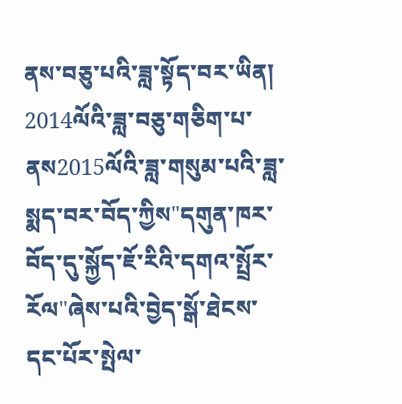ནས་བཅུ་པའི་ཟླ་སྟོད་བར་ཡིན།
2014ལོའི་ཟླ་བཅུ་གཅིག་པ་ནས2015ལོའི་ཟླ་གསུམ་པའི་ཟླ་སྨད་བར་བོད་ཀྱིས"དགུན་ཁར་བོད་དུ་སྐྱོད་ཇོ་རིའི་དགའ་སྤྲོར་རོལ"ཞེས་པའི་བྱེད་སྒོ་ཐེངས་དང་པོར་སྤེལ་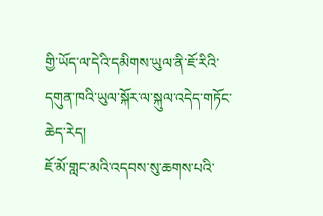གྱི་ཡོད་ལ་དེའི་དམིགས་ཡུལ་ནི་ཇོ་རིའི་དགུན་ཁའི་ཡུལ་སྐོར་ལ་སྐུལ་འདེད་གཏོང་ཆེད་རེད།
ཇོ་མོ་གླང་མའི་འདབས་སུ་ཆགས་པའི་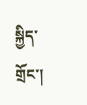སྐྱིད་གྲོང་།